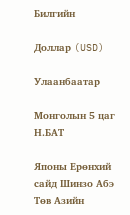Билгийн

Доллар (USD)

Улаанбаатар

Монголын 5 цаг
Н.БАТ

Японы Ерөнхий сайд Шинзо Абэ Төв Азийн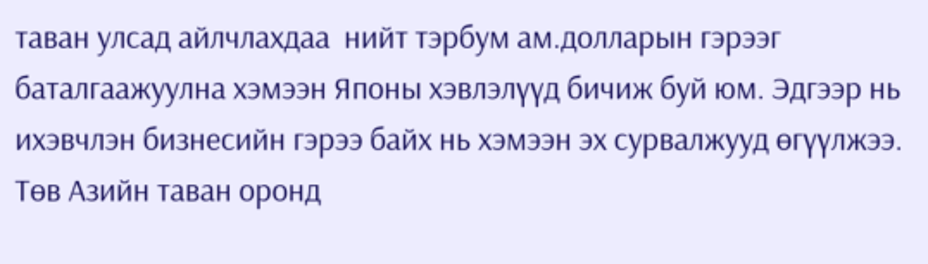таван улсад айлчлахдаа  нийт тэрбум ам.долларын гэрээг баталгаажуулна хэмээн Японы хэвлэлүүд бичиж буй юм. Эдгээр нь ихэвчлэн бизнесийн гэрээ байх нь хэмээн эх сурвалжууд өгүүлжээ. Төв Азийн таван оронд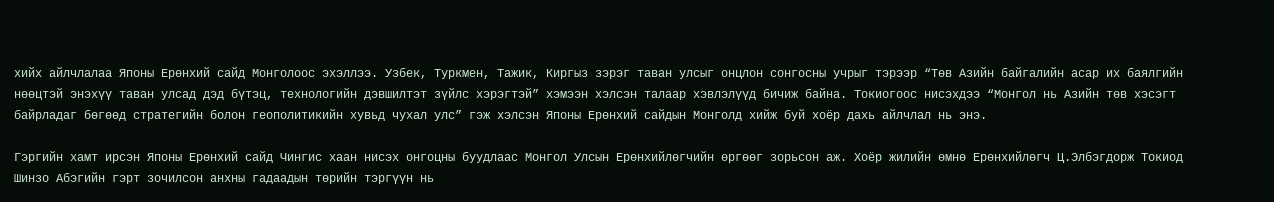хийх айлчлалаа Японы Ерөнхий сайд Монголоос эхэллээ. Узбек, Туркмен, Тажик, Киргыз зэрэг таван улсыг онцлон сонгосны учрыг тэрээр “Төв Азийн байгалийн асар их баялгийн нөөцтэй энэхүү таван улсад дэд бүтэц, технологийн дэвшилтэт зүйлс хэрэгтэй” хэмээн хэлсэн талаар хэвлэлүүд бичиж байна. Токиогоос нисэхдээ “Монгол нь Азийн төв хэсэгт байрладаг бөгөөд стратегийн болон геополитикийн хувьд чухал улс” гэж хэлсэн Японы Ерөнхий сайдын Монголд хийж буй хоёр дахь айлчлал нь энэ.

Гэргийн хамт ирсэн Японы Ерөнхий сайд Чингис хаан нисэх онгоцны буудлаас Монгол Улсын Ерөнхийлөгчийн өргөөг зорьсон аж. Хоёр жилийн өмнө Ерөнхийлөгч Ц.Элбэгдорж Токиод Шинзо Абэгийн гэрт зочилсон анхны гадаадын төрийн тэргүүн нь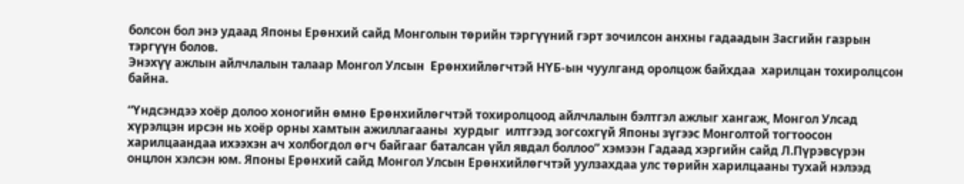болсон бол энэ удаад Японы Ерөнхий сайд Монголын төрийн тэргүүний гэрт зочилсон анхны гадаадын Засгийн газрын тэргүүн болов.
Энэхүү ажлын айлчлалын талаар Монгол Улсын  Ерөнхийлөгчтэй НҮБ-ын чуулганд оролцож байхдаа  харилцан тохиролцсон байна.

“Үндсэндээ хоёр долоо хоногийн өмнө Ерөнхийлөгчтэй тохиролцоод айлчлалын бэлтгэл ажлыг хангаж, Монгол Улсад хүрэлцэн ирсэн нь хоёр орны хамтын ажиллагааны  хурдыг  илтгээд зогсохгүй Японы зүгээс Монголтой тогтоосон харилцаандаа ихээхэн ач холбогдол өгч байгааг баталсан үйл явдал боллоо” хэмээн Гадаад хэргийн сайд Л.Пүрэвсүрэн онцлон хэлсэн юм. Японы Ерөнхий сайд Монгол Улсын Ерөнхийлөгчтэй уулзахдаа улс төрийн харилцааны тухай нэлээд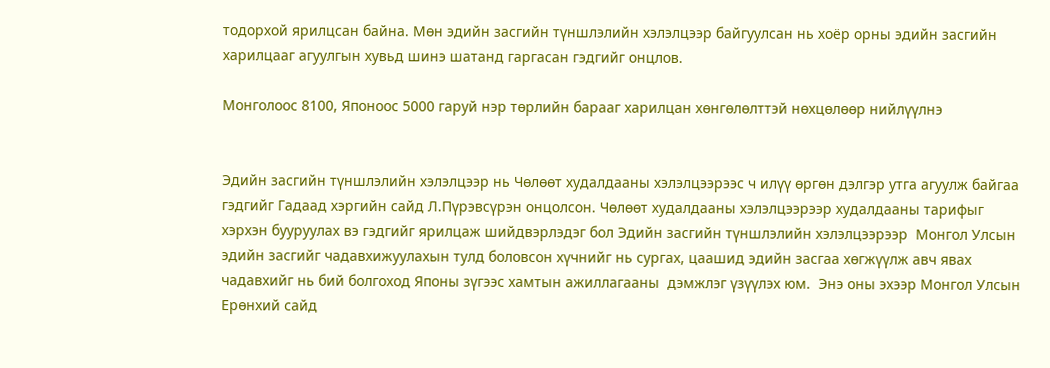тодорхой ярилцсан байна. Мөн эдийн засгийн түншлэлийн хэлэлцээр байгуулсан нь хоёр орны эдийн засгийн харилцааг агуулгын хувьд шинэ шатанд гаргасан гэдгийг онцлов.

Монголоос 8100, Японоос 5000 гаруй нэр төрлийн барааг харилцан хөнгөлөлттэй нөхцөлөөр нийлүүлнэ


Эдийн засгийн түншлэлийн хэлэлцээр нь Чөлөөт худалдааны хэлэлцээрээс ч илүү өргөн дэлгэр утга агуулж байгаа гэдгийг Гадаад хэргийн сайд Л.Пүрэвсүрэн онцолсон. Чөлөөт худалдааны хэлэлцээрээр худалдааны тарифыг хэрхэн бууруулах вэ гэдгийг ярилцаж шийдвэрлэдэг бол Эдийн засгийн түншлэлийн хэлэлцээрээр  Монгол Улсын эдийн засгийг чадавхижуулахын тулд боловсон хүчнийг нь сургах, цаашид эдийн засгаа хөгжүүлж авч явах чадавхийг нь бий болгоход Японы зүгээс хамтын ажиллагааны  дэмжлэг үзүүлэх юм.  Энэ оны эхээр Монгол Улсын Ерөнхий сайд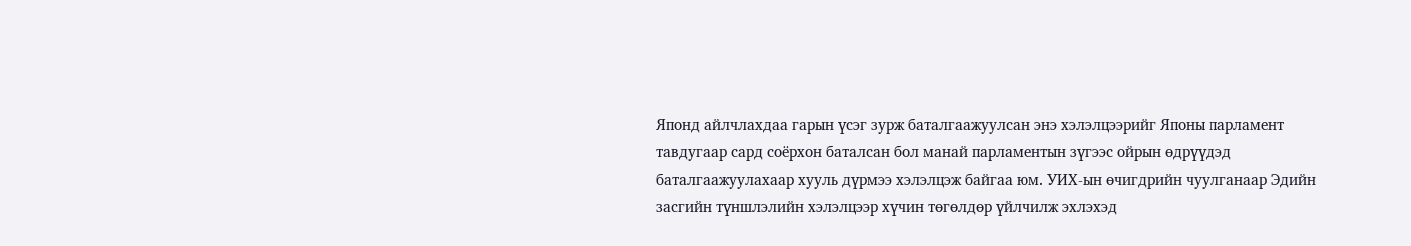Японд айлчлахдаа гарын үсэг зурж баталгаажуулсан энэ хэлэлцээрийг Японы парламент тавдугаар сард соёрхон баталсан бол манай парламентын зүгээс ойрын өдрүүдэд баталгаажуулахаар хууль дүрмээ хэлэлцэж байгаа юм. УИХ-ын өчигдрийн чуулганаар Эдийн засгийн түншлэлийн хэлэлцээр хүчин төгөлдөр үйлчилж эхлэхэд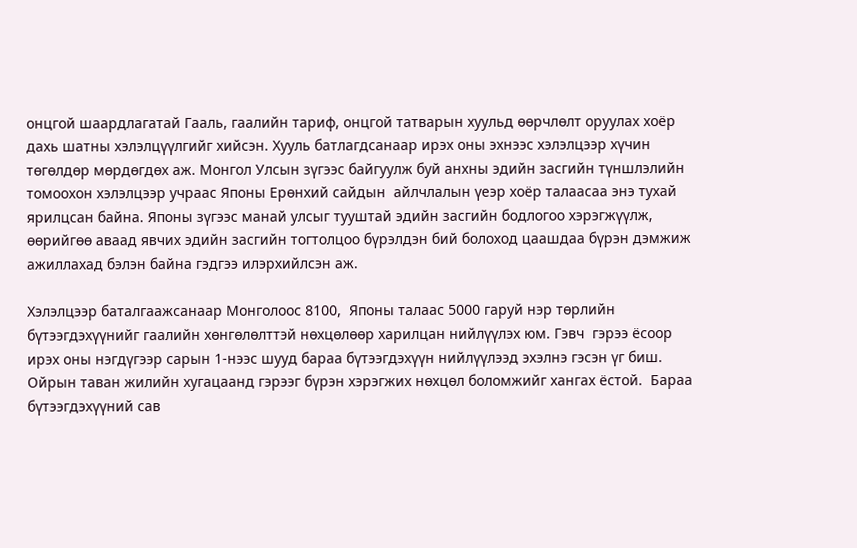онцгой шаардлагатай Гааль, гаалийн тариф, онцгой татварын хуульд өөрчлөлт оруулах хоёр дахь шатны хэлэлцүүлгийг хийсэн. Хууль батлагдсанаар ирэх оны эхнээс хэлэлцээр хүчин төгөлдөр мөрдөгдөх аж. Монгол Улсын зүгээс байгуулж буй анхны эдийн засгийн түншлэлийн томоохон хэлэлцээр учраас Японы Ерөнхий сайдын  айлчлалын үеэр хоёр талаасаа энэ тухай ярилцсан байна. Японы зүгээс манай улсыг тууштай эдийн засгийн бодлогоо хэрэгжүүлж, өөрийгөө аваад явчих эдийн засгийн тогтолцоо бүрэлдэн бий болоход цаашдаа бүрэн дэмжиж ажиллахад бэлэн байна гэдгээ илэрхийлсэн аж.

Хэлэлцээр баталгаажсанаар Монголоос 8100,  Японы талаас 5000 гаруй нэр төрлийн бүтээгдэхүүнийг гаалийн хөнгөлөлттэй нөхцөлөөр харилцан нийлүүлэх юм. Гэвч  гэрээ ёсоор ирэх оны нэгдүгээр сарын 1-нээс шууд бараа бүтээгдэхүүн нийлүүлээд эхэлнэ гэсэн үг биш. Ойрын таван жилийн хугацаанд гэрээг бүрэн хэрэгжих нөхцөл боломжийг хангах ёстой.  Бараа бүтээгдэхүүний сав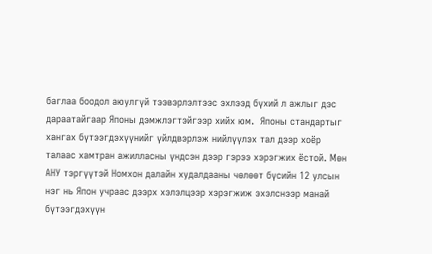баглаа боодол аюулгүй тээвэрлэлтээс эхлээд бүхий л ажлыг дэс дараатайгаар Японы дэмжлэгтэйгээр хийх юм.  Японы стандартыг хангах бүтээгдэхүүнийг үйлдвэрлэж нийлүүлэх тал дээр хоёр талаас хамтран ажилласны үндсэн дээр гэрээ хэрэгжих ёстой. Мөн АНУ тэргүүтэй Номхон далайн худалдааны чөлөөт бүсийн 12 улсын нэг нь Япон учраас дээрх хэлэлцээр хэрэгжиж эхэлснээр манай бүтээгдэхүүн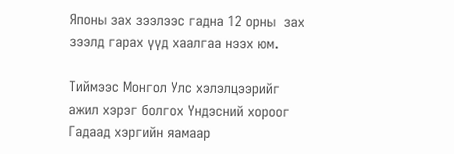Японы зах зээлээс гадна 12 орны  зах зээлд гарах үүд хаалгаа нээх юм.

Тиймээс Монгол Улс хэлэлцээрийг ажил хэрэг болгох Үндэсний хороог Гадаад хэргийн яамаар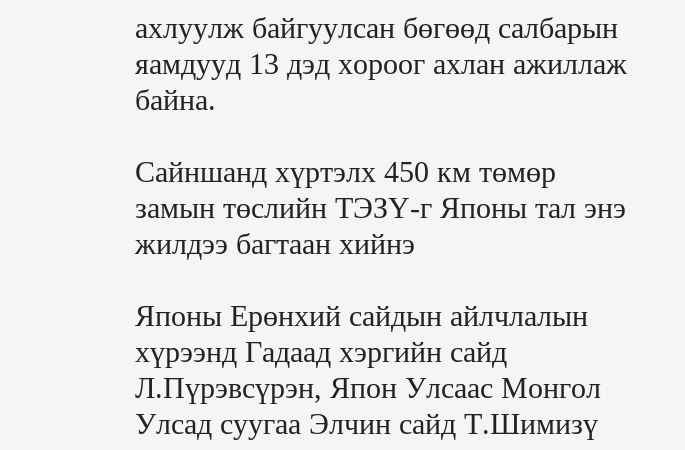ахлуулж байгуулсан бөгөөд салбарын яамдууд 13 дэд хороог ахлан ажиллаж байна.

Сайншанд хүртэлх 450 км төмөр замын төслийн ТЭЗҮ-г Японы тал энэ жилдээ багтаан хийнэ

Японы Ерөнхий сайдын айлчлалын хүрээнд Гадаад хэргийн сайд Л.Пүрэвсүрэн, Япон Улсаас Монгол Улсад суугаа Элчин сайд Т.Шимизү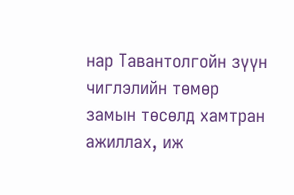нар Тавантолгойн зүүн чиглэлийн төмөр замын төсөлд хамтран ажиллах, иж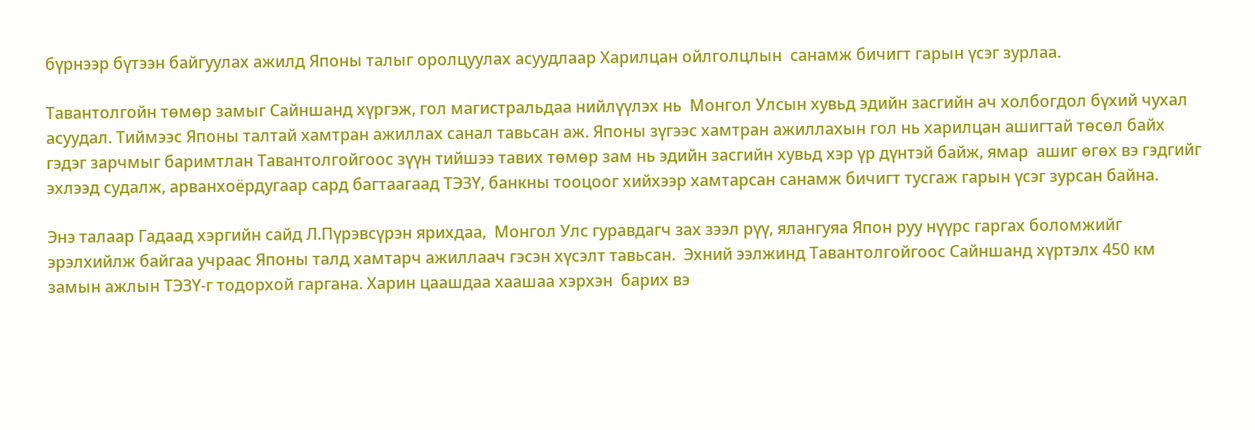бүрнээр бүтээн байгуулах ажилд Японы талыг оролцуулах асуудлаар Харилцан ойлголцлын  санамж бичигт гарын үсэг зурлаа.

Тавантолгойн төмөр замыг Сайншанд хүргэж, гол магистральдаа нийлүүлэх нь  Монгол Улсын хувьд эдийн засгийн ач холбогдол бүхий чухал асуудал. Тиймээс Японы талтай хамтран ажиллах санал тавьсан аж. Японы зүгээс хамтран ажиллахын гол нь харилцан ашигтай төсөл байх гэдэг зарчмыг баримтлан Тавантолгойгоос зүүн тийшээ тавих төмөр зам нь эдийн засгийн хувьд хэр үр дүнтэй байж, ямар  ашиг өгөх вэ гэдгийг эхлээд судалж, арванхоёрдугаар сард багтаагаад ТЭЗҮ, банкны тооцоог хийхээр хамтарсан санамж бичигт тусгаж гарын үсэг зурсан байна.

Энэ талаар Гадаад хэргийн сайд Л.Пүрэвсүрэн ярихдаа,  Монгол Улс гуравдагч зах зээл рүү, ялангуяа Япон руу нүүрс гаргах боломжийг эрэлхийлж байгаа учраас Японы талд хамтарч ажиллаач гэсэн хүсэлт тавьсан.  Эхний ээлжинд Тавантолгойгоос Сайншанд хүртэлх 450 км замын ажлын ТЭЗҮ-г тодорхой гаргана. Харин цаашдаа хаашаа хэрхэн  барих вэ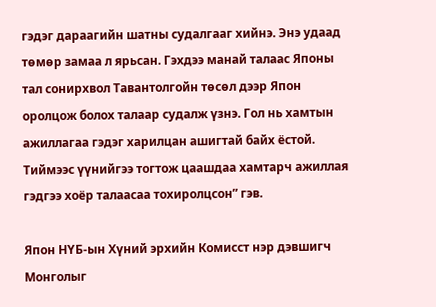гэдэг дараагийн шатны судалгааг хийнэ. Энэ удаад төмөр замаа л ярьсан. Гэхдээ манай талаас Японы тал сонирхвол Тавантолгойн төсөл дээр Япон оролцож болох талаар судалж үзнэ. Гол нь хамтын ажиллагаа гэдэг харилцан ашигтай байх ёстой. Тиймээс үүнийгээ тогтож цаашдаа хамтарч ажиллая гэдгээ хоёр талаасаа тохиролцсон” гэв.

Япон НҮБ-ын Хүний эрхийн Комисст нэр дэвшигч Монголыг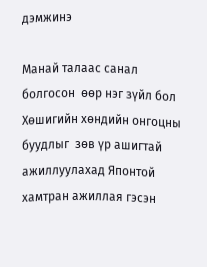дэмжинэ

Манай талаас санал болгосон  өөр нэг зүйл бол Хөшигийн хөндийн онгоцны буудлыг  зөв үр ашигтай ажиллуулахад Японтой хамтран ажиллая гэсэн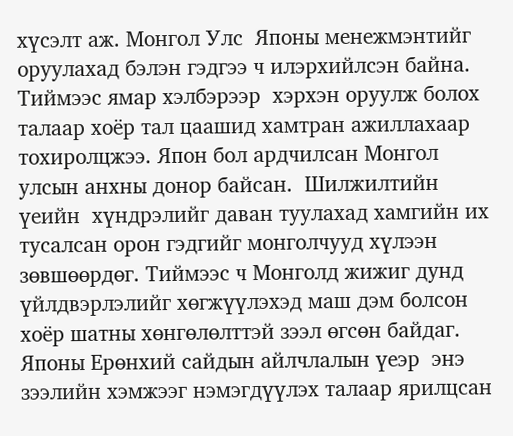хүсэлт аж. Монгол Улс  Японы менежмэнтийг оруулахад бэлэн гэдгээ ч илэрхийлсэн байна.  Тиймээс ямар хэлбэрээр  хэрхэн оруулж болох талаар хоёр тал цаашид хамтран ажиллахаар тохиролцжээ. Япон бол ардчилсан Монгол улсын анхны донор байсан.  Шилжилтийн үеийн  хүндрэлийг даван туулахад хамгийн их тусалсан орон гэдгийг монголчууд хүлээн зөвшөөрдөг. Тиймээс ч Монголд жижиг дунд үйлдвэрлэлийг хөгжүүлэхэд маш дэм болсон хоёр шатны хөнгөлөлттэй зээл өгсөн байдаг. Японы Ерөнхий сайдын айлчлалын үеэр  энэ зээлийн хэмжээг нэмэгдүүлэх талаар ярилцсан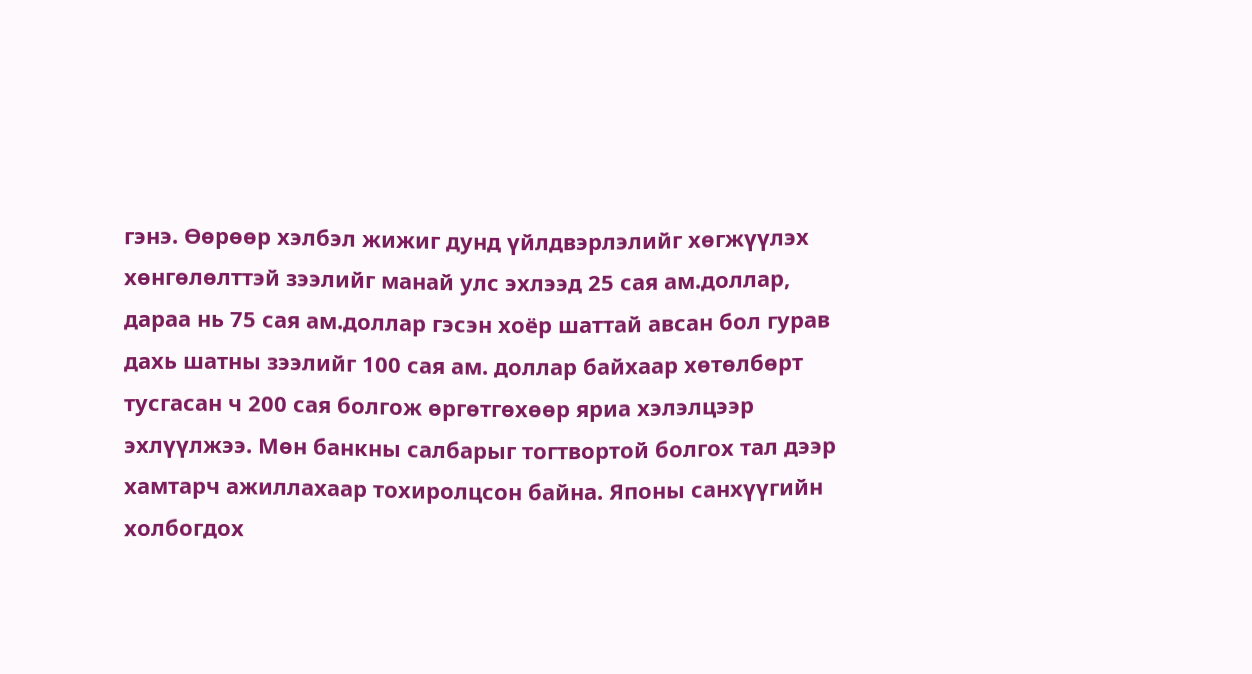гэнэ. Өөрөөр хэлбэл жижиг дунд үйлдвэрлэлийг хөгжүүлэх хөнгөлөлттэй зээлийг манай улс эхлээд 25 сая ам.доллар, дараа нь 75 сая ам.доллар гэсэн хоёр шаттай авсан бол гурав дахь шатны зээлийг 100 сая ам. доллар байхаар хөтөлбөрт тусгасан ч 200 сая болгож өргөтгөхөөр яриа хэлэлцээр эхлүүлжээ. Мөн банкны салбарыг тогтвортой болгох тал дээр хамтарч ажиллахаар тохиролцсон байна. Японы санхүүгийн холбогдох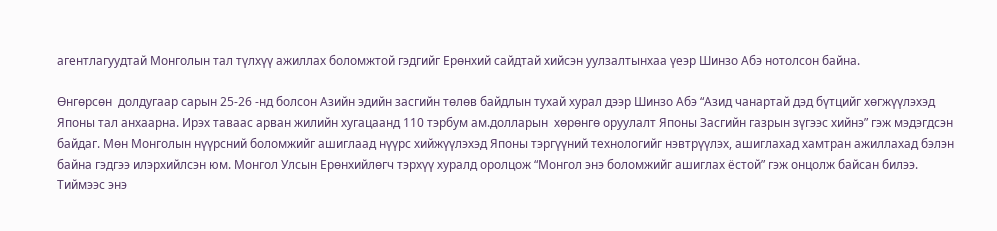агентлагуудтай Монголын тал түлхүү ажиллах боломжтой гэдгийг Ерөнхий сайдтай хийсэн уулзалтынхаа үеэр Шинзо Абэ нотолсон байна.

Өнгөрсөн  долдугаар сарын 25-26 -нд болсон Азийн эдийн засгийн төлөв байдлын тухай хурал дээр Шинзо Абэ “Азид чанартай дэд бүтцийг хөгжүүлэхэд Японы тал анхаарна. Ирэх таваас арван жилийн хугацаанд 110 тэрбум ам.долларын  хөрөнгө оруулалт Японы Засгийн газрын зүгээс хийнэ” гэж мэдэгдсэн байдаг. Мөн Монголын нүүрсний боломжийг ашиглаад нүүрс хийжүүлэхэд Японы тэргүүний технологийг нэвтрүүлэх, ашиглахад хамтран ажиллахад бэлэн байна гэдгээ илэрхийлсэн юм. Монгол Улсын Ерөнхийлөгч тэрхүү хуралд оролцож “Монгол энэ боломжийг ашиглах ёстой” гэж онцолж байсан билээ.
Тиймээс энэ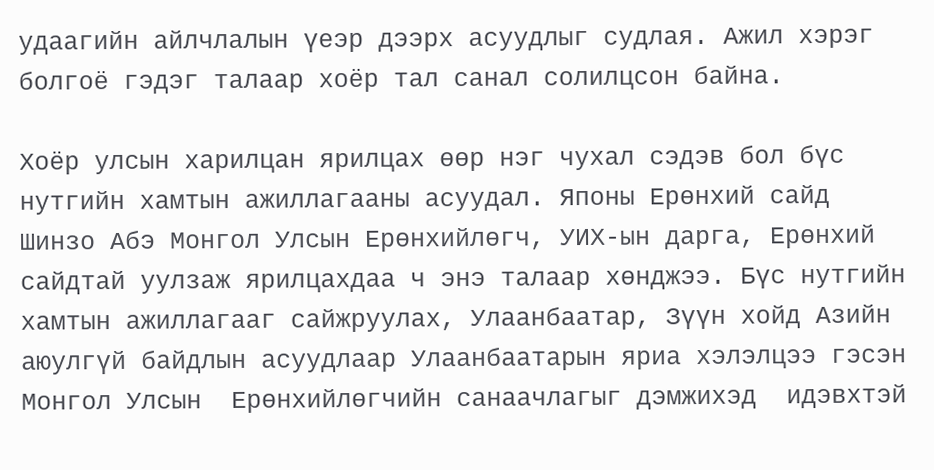удаагийн айлчлалын үеэр дээрх асуудлыг судлая. Ажил хэрэг болгоё гэдэг талаар хоёр тал санал солилцсон байна.

Хоёр улсын харилцан ярилцах өөр нэг чухал сэдэв бол бүс нутгийн хамтын ажиллагааны асуудал. Японы Ерөнхий сайд Шинзо Абэ Монгол Улсын Ерөнхийлөгч, УИХ-ын дарга, Ерөнхий сайдтай уулзаж ярилцахдаа ч энэ талаар хөнджээ. Бүс нутгийн хамтын ажиллагааг сайжруулах, Улаанбаатар, Зүүн хойд Азийн аюулгүй байдлын асуудлаар Улаанбаатарын яриа хэлэлцээ гэсэн Монгол Улсын  Ерөнхийлөгчийн санаачлагыг дэмжихэд  идэвхтэй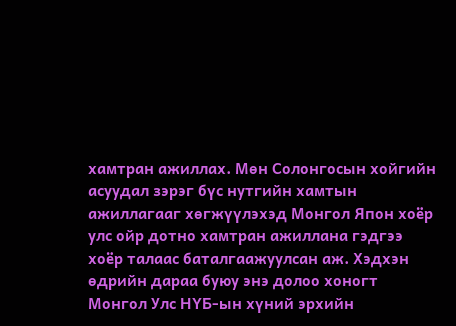хамтран ажиллах. Мөн Солонгосын хойгийн асуудал зэрэг бүс нутгийн хамтын ажиллагааг хөгжүүлэхэд Монгол Япон хоёр улс ойр дотно хамтран ажиллана гэдгээ хоёр талаас баталгаажуулсан аж. Хэдхэн өдрийн дараа буюу энэ долоо хоногт Монгол Улс НҮБ-ын хүний эрхийн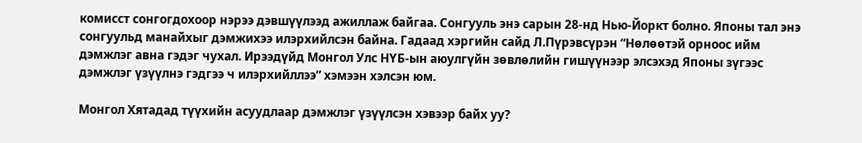комисст сонгогдохоор нэрээ дэвшүүлээд ажиллаж байгаа. Сонгууль энэ сарын 28-нд Нью-Йоркт болно. Японы тал энэ сонгуульд манайхыг дэмжихээ илэрхийлсэн байна. Гадаад хэргийн сайд Л.Пүрэвсүрэн “Нөлөөтэй орноос ийм  дэмжлэг авна гэдэг чухал. Ирээдүйд Монгол Улс НҮБ-ын аюулгүйн зөвлөлийн гишүүнээр элсэхэд Японы зүгээс дэмжлэг үзүүлнэ гэдгээ ч илэрхийллээ” хэмээн хэлсэн юм.

Монгол Хятадад түүхийн асуудлаар дэмжлэг үзүүлсэн хэвээр байх уу?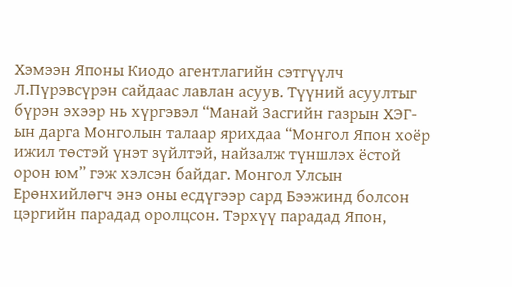Хэмээн Японы Киодо агентлагийн сэтгүүлч Л.Пүрэвсүрэн сайдаас лавлан асуув. Түүний асуултыг бүрэн эхээр нь хүргэвэл “Манай Засгийн газрын ХЭГ-ын дарга Монголын талаар ярихдаа “Монгол Япон хоёр ижил төстэй үнэт зүйлтэй, найзалж түншлэх ёстой орон юм” гэж хэлсэн байдаг. Монгол Улсын Ерөнхийлөгч энэ оны есдүгээр сард Бээжинд болсон цэргийн парадад оролцсон. Тэрхүү парадад Япон,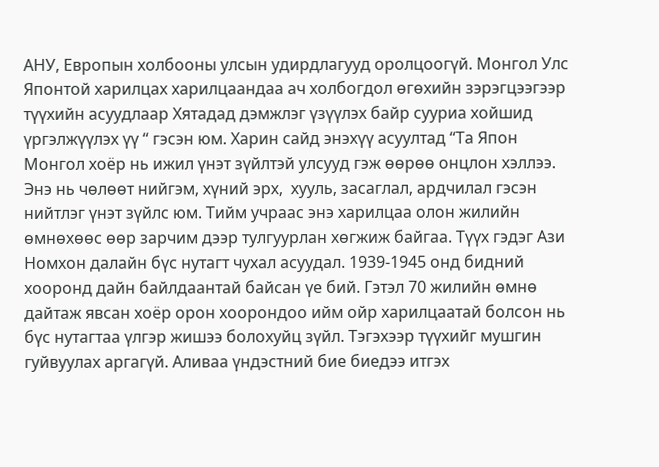АНУ, Европын холбооны улсын удирдлагууд оролцоогүй. Монгол Улс Японтой харилцах харилцаандаа ач холбогдол өгөхийн зэрэгцээгээр түүхийн асуудлаар Хятадад дэмжлэг үзүүлэх байр сууриа хойшид үргэлжүүлэх үү “ гэсэн юм. Харин сайд энэхүү асуултад “Та Япон Монгол хоёр нь ижил үнэт зүйлтэй улсууд гэж өөрөө онцлон хэллээ. Энэ нь чөлөөт нийгэм, хүний эрх,  хууль, засаглал, ардчилал гэсэн нийтлэг үнэт зүйлс юм. Тийм учраас энэ харилцаа олон жилийн өмнөхөөс өөр зарчим дээр тулгуурлан хөгжиж байгаа. Түүх гэдэг Ази Номхон далайн бүс нутагт чухал асуудал. 1939-1945 онд бидний хооронд дайн байлдаантай байсан үе бий. Гэтэл 70 жилийн өмнө дайтаж явсан хоёр орон хоорондоо ийм ойр харилцаатай болсон нь бүс нутагтаа үлгэр жишээ болохуйц зүйл. Тэгэхээр түүхийг мушгин гуйвуулах аргагүй. Аливаа үндэстний бие биедээ итгэх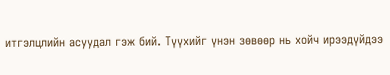итгэлцлийн асуудал гэж бий. Түүхийг үнэн зөвөөр нь хойч ирээдүйдээ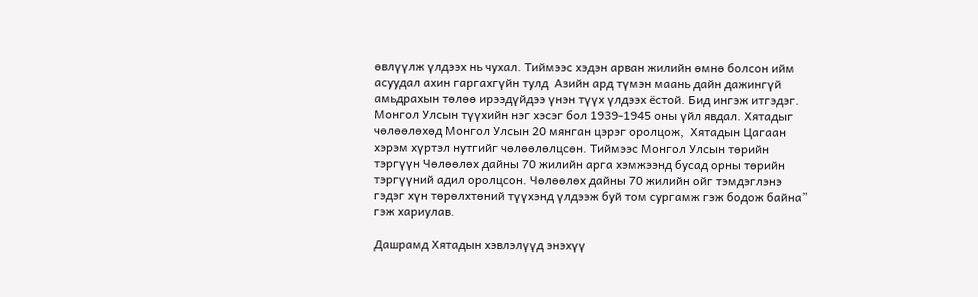өвлүүлж үлдээх нь чухал. Тиймээс хэдэн арван жилийн өмнө болсон ийм асуудал ахин гаргахгүйн тулд  Азийн ард түмэн маань дайн дажингүй амьдрахын төлөө ирээдүйдээ үнэн түүх үлдээх ёстой. Бид ингэж итгэдэг. Монгол Улсын түүхийн нэг хэсэг бол 1939-1945 оны үйл явдал. Хятадыг чөлөөлөхөд Монгол Улсын 20 мянган цэрэг оролцож,  Хятадын Цагаан хэрэм хүртэл нутгийг чөлөөлөлцсөн. Тиймээс Монгол Улсын төрийн тэргүүн Чөлөөлөх дайны 70 жилийн арга хэмжээнд бусад орны төрийн тэргүүний адил оролцсон. Чөлөөлөх дайны 70 жилийн ойг тэмдэглэнэ гэдэг хүн төрөлхтөний түүхэнд үлдээж буй том сургамж гэж бодож байна” гэж хариулав.

Дашрамд Хятадын хэвлэлүүд энэхүү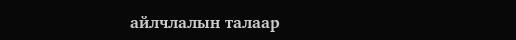айлчлалын талаар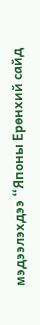мэдээлэхдээ “Японы Ерөнхий сайд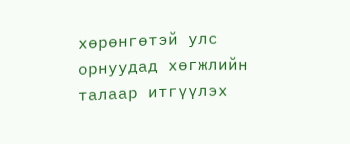хөрөнгөтэй улс орнуудад хөгжлийн талаар итгүүлэх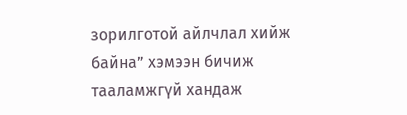зорилготой айлчлал хийж байна” хэмээн бичиж тааламжгүй хандаж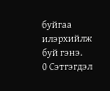буйгаа илэрхийлж буй гэнэ.
0 Сэтгэгдэл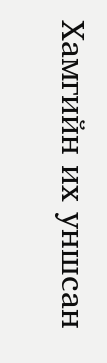Хамгийн их уншсан